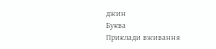джин
Буква
Приклади вживання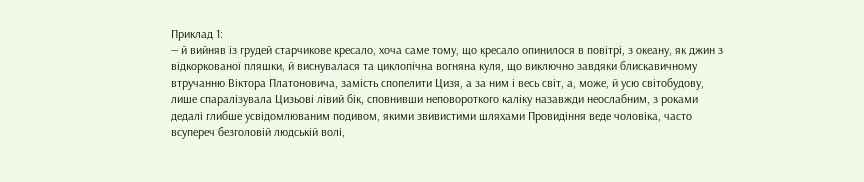Приклад 1:
— й вийняв із грудей старчикове кресало, хоча саме тому, що кресало опинилося в повітрі, з океану, як джин з відкоркованої пляшки, й виснувалася та циклопічна вогняна куля, що виключно завдяки блискавичному втручанню Віктора Платоновича, замість спопелити Цизя, а за ним і весь світ, а, може, й усю світобудову, лише спаралізувала Цизьові лівий бік, сповнивши неповороткого каліку назавжди неослабним, з роками дедалі глибше усвідомлюваним подивом, якими звивистими шляхами Провидіння веде чоловіка, часто всупереч безголовій людській волі,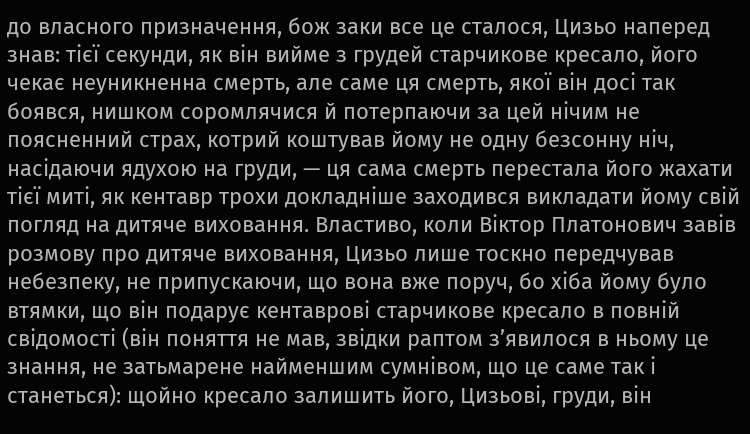до власного призначення, бож заки все це сталося, Цизьо наперед знав: тієї секунди, як він вийме з грудей старчикове кресало, його чекає неуникненна смерть, але саме ця смерть, якої він досі так боявся, нишком соромлячися й потерпаючи за цей нічим не поясненний страх, котрий коштував йому не одну безсонну ніч, насідаючи ядухою на груди, — ця сама смерть перестала його жахати тієї миті, як кентавр трохи докладніше заходився викладати йому свій погляд на дитяче виховання. Властиво, коли Віктор Платонович завів розмову про дитяче виховання, Цизьо лише тоскно передчував небезпеку, не припускаючи, що вона вже поруч, бо хіба йому було втямки, що він подарує кентаврові старчикове кресало в повній свідомості (він поняття не мав, звідки раптом з’явилося в ньому це знання, не затьмарене найменшим сумнівом, що це саме так і станеться): щойно кресало залишить його, Цизьові, груди, він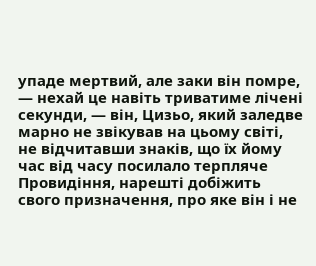упаде мертвий, але заки він помре, — нехай це навіть триватиме лічені секунди, — він, Цизьо, який заледве марно не звікував на цьому світі, не відчитавши знаків, що їх йому час від часу посилало терпляче Провидіння, нарешті добіжить свого призначення, про яке він і не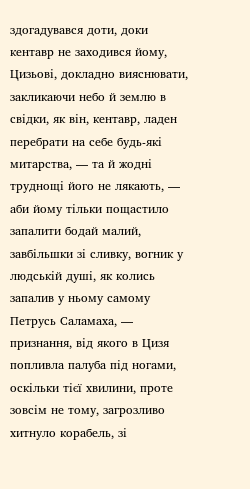здогадувався доти, доки кентавр не заходився йому, Цизьові, докладно вияснювати, закликаючи небо й землю в свідки, як він, кентавр, ладен перебрати на себе будь-які митарства, — та й жодні труднощі його не лякають, — аби йому тільки пощастило запалити бодай малий, завбільшки зі сливку, вогник у людській душі, як колись запалив у ньому самому Петрусь Саламаха, — признання, від якого в Цизя попливла палуба під ногами, оскільки тієї хвилини, проте зовсім не тому, загрозливо хитнуло корабель, зі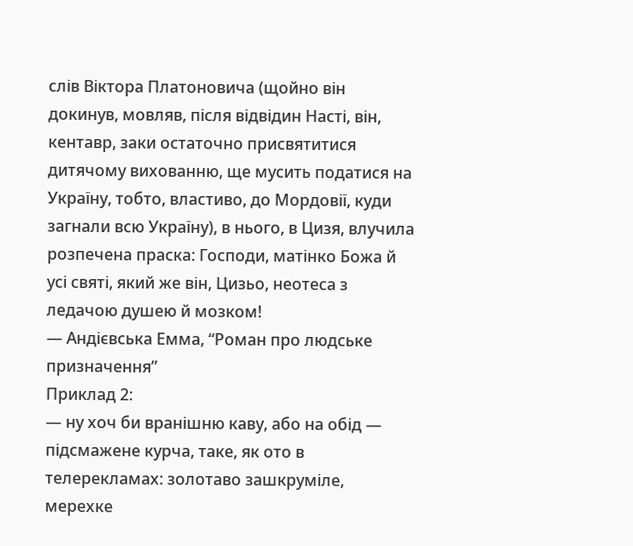слів Віктора Платоновича (щойно він докинув, мовляв, після відвідин Насті, він, кентавр, заки остаточно присвятитися дитячому вихованню, ще мусить податися на Україну, тобто, властиво, до Мордовії, куди загнали всю Україну), в нього, в Цизя, влучила розпечена праска: Господи, матінко Божа й усі святі, який же він, Цизьо, неотеса з ледачою душею й мозком!
— Андієвська Емма, “Роман про людське призначення”
Приклад 2:
— ну хоч би вранiшню каву, або на обiд — пiдсмажене курча, таке, як ото в телерекламах: золотаво зашкрумiле, мерехке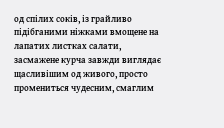од спiлих сокiв, iз грайливо пiдiбганими нiжками вмощене на лапатих листках салати, засмажене курча завжди виглядає щасливiшим од живого, просто промениться чудесним, смаглим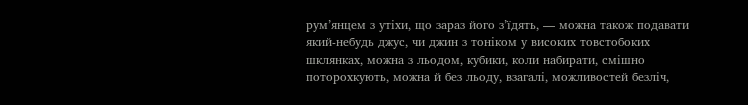рум’янцем з утiхи, що зараз його з’їдять, — можна також подавати який‑небудь джус, чи джин з тонiком у високих товстобоких шклянках, можна з льодом, кубики, коли набирати, смiшно поторохкують, можна й без льоду, взагалi, можливостей безлiч,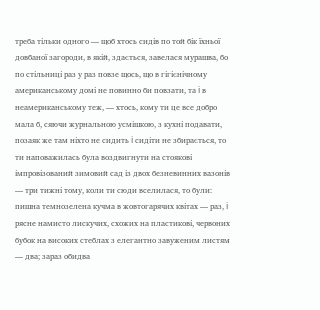треба тiльки одного — щоб хтось сидiв по той бiк їхньої довбаної загороди, в якiй, здається, завелася мурашва, бо по стiльницi раз у раз повзе щось, що в гiгiєнiчному американському домi не повинно би повзати, та i в неамериканському теж, — хтось, кому ти це все добро мала б, сяючи журнальною усмiшкою, з кухнi подавати, позаяк же там нiхто не сидить i сидiти не збирається, то ти наповажилась була воздвигнути на стояковi iмпровiзований зимовий сад iз двох безневинних вазонiв — три тижнi тому, коли ти сюди вселилася, то були: пишна темнозелена кучма в жовтогарячих квiтах — раз, i рясне намисто лискучих, схожих на пластиковi, червоних бубок на високих стеблах з елегантно завуженим листям — два; зараз обидва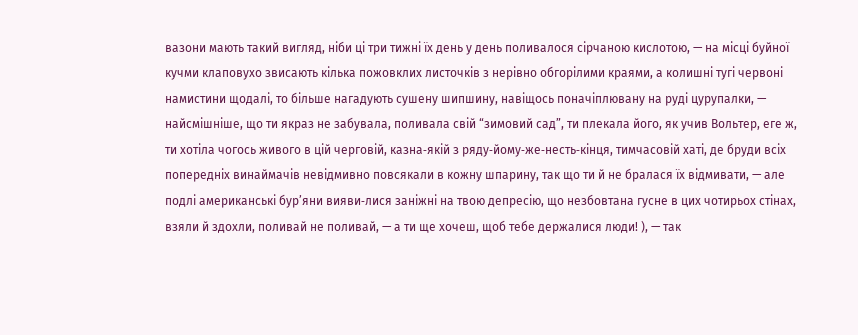вазони мають такий вигляд, нiби цi три тижнi їх день у день поливалося сiрчаною кислотою, — на мiсцi буйної кучми клаповухо звисають кiлька пожовклих листочкiв з нерiвно обгорiлими краями, а колишнi тугi червонi намистини щодалi, то бiльше нагадують сушену шипшину, навiщось поначiплювану на рудi цурупалки, — найсмiшнiше, що ти якраз не забувала, поливала свiй “зимовий сад”, ти плекала його, як учив Вольтер, еге ж, ти хотiла чогось живого в цiй черговiй, казна‑якiй з ряду‑йому‑же‑несть‑кiнця, тимчасовiй хатi, де бруди всiх попереднiх винаймачiв невiдмивно повсякали в кожну шпарину, так що ти й не бралася їх вiдмивати, — але подлi американськi бур’яни вияви‑лися занiжнi на твою депресiю, що незбовтана гусне в цих чотирьох стiнах, взяли й здохли, поливай не поливай, — а ти ще хочеш, щоб тебе держалися люди! ), — так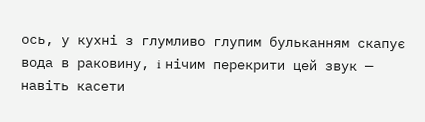ось, у кухнi з глумливо глупим бульканням скапує вода в раковину, i нiчим перекрити цей звук — навiть касети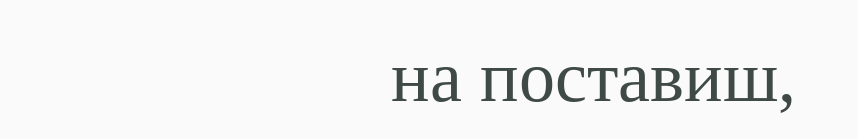на поставиш,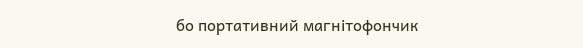бо портативний магнiтофончик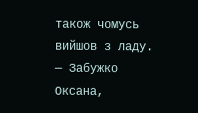також чомусь вийшов з ладу.
— Забужко Оксана,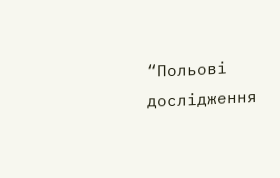“Польові дослідження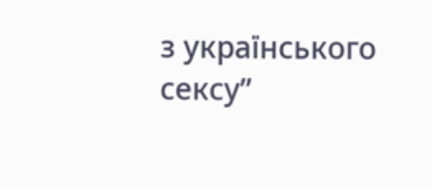з українського сексу”